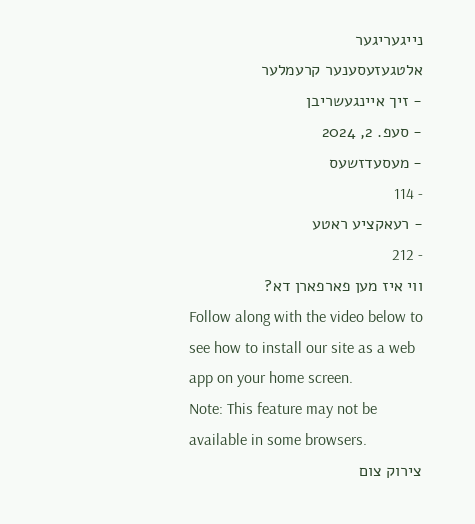נייגעריגער
אלטגעזעסענער קרעמלער
- זיך איינגעשריבן
- סעפ. 2, 2024
- מעסעדזשעס
- 114
- רעאקציע ראטע
- 212
ווי איז מען פארפארן דא?
Follow along with the video below to see how to install our site as a web app on your home screen.
Note: This feature may not be available in some browsers.
צירוק צום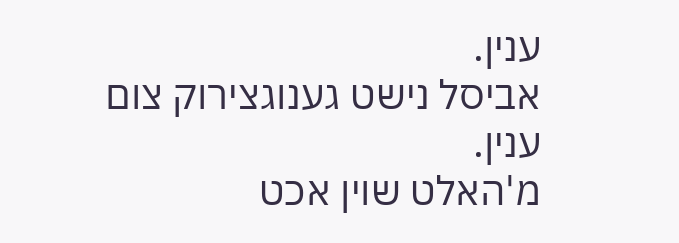ענין.
אביסל נישט גענוגצירוק צום ענין.
מ'האלט שוין אכט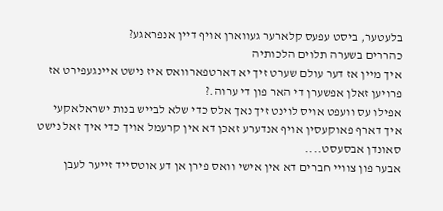בלעטער, ביסט עפעס קלארער געווארן אויף דיין אנפראגע?
כהררים בשערה תלוים הלכותיה
איך מיין אז דער עולם שערט זיך יא דארטפארוואס איז נישט איינגעפירט אז פרויען זאלן אפשערן די האר פון די ערוה.?
אפילו עס וועפט אויס לוינט זיך נאך אלס כדי שלא לבייש בנות ישראלאקעי איך דארף פאוקעסין אויף אנדערע זאכן דא אין קרעמל אויך כדי איך זאל נישט סאונדן אבסעסט....
אבער פון צוויי חברים דא אין אישי וואס פירן אן דע אוטסייד זייער לעבן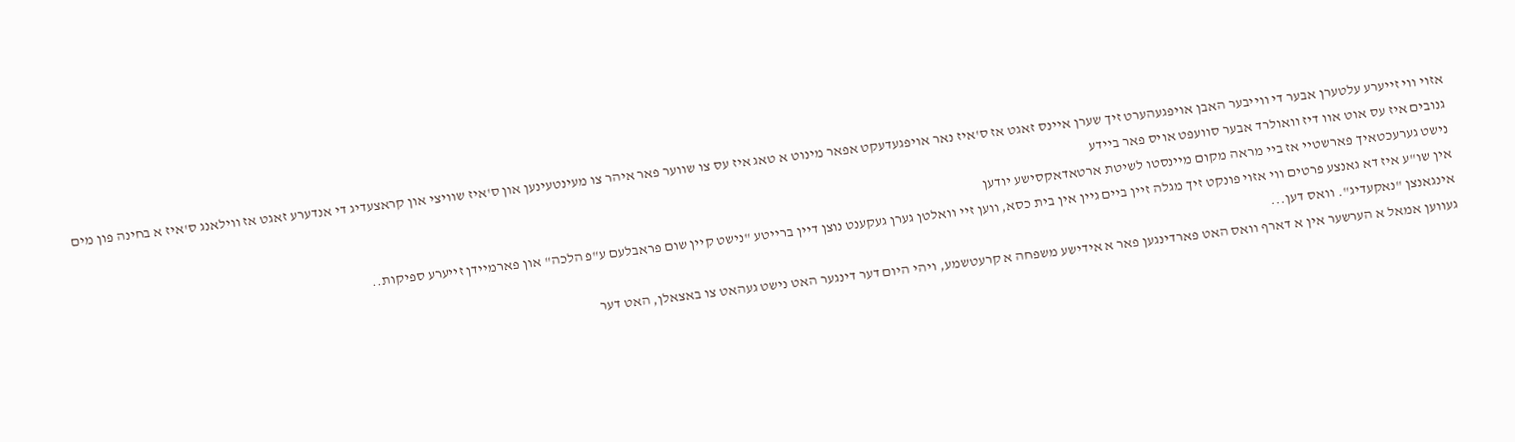אזוי ווי זייערע עלטערן אבער די ווייבער האבן אויפגעהערט זיך שערן איינס זאגט אז ס'איז נאר אויפגעדעקט אפאר מינוט א טאג איז עס צו שווער פאר איהר צו מעינטעינען און ס'איז שוויצי און קראצעדיג די אנדערע זאגט אז ווילאנג ס'איז א בחינה פון מים גנובים איז עס אוט אוו דיז וואולרד אבער סוועפט אויס פאר ביידע
נישט גערעכטאיך פארשטיי אז ביי מראה מקום מיינסטו לשיטת ארטאדאקסישע יודען
אין שו"ע איז דא גאנצע פרטים ווי אזוי פונקט זיך מגלה זיין ביים גיין אין בית כסא, ווען זיי וואלטן גערן געקענט נוצן דיין ברייטע "נישט קיין שום פראבלעם ע"פ הלכה" און פארמיידן זייערע ספיקות..
אינגאנצן "נאקעדיג". וואס דען...
געווען אמאל א הערשער אין א דארף וואס האט פארדינגען פאר א אידישע משפחה א קרעטשמע, ויהי היום דער דינגער האט נישט געהאט צו באצאלן, האט דער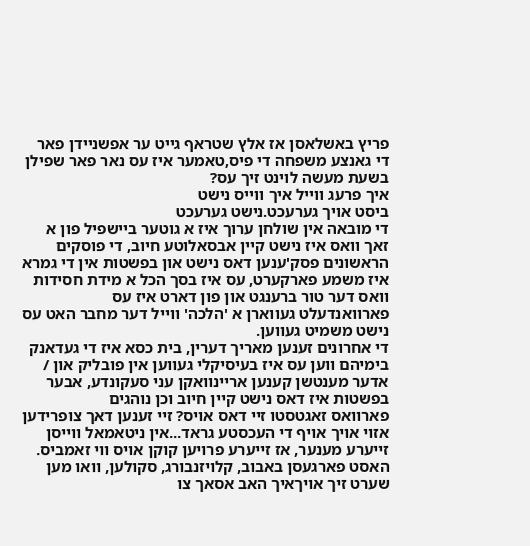פריץ באשלאסן אז אלץ שטראף גייט ער אפשניידן פאר די גאנצע משפחה די פיס,טאמער איז עס נאר פאר שפילן בשעת מעשה לוינט זיך עס?
איך פרעג ווייל איך ווייס נישט
ביסט אויך גערעכט.נישט גערעכט
די מובאה אין שולחן ערוך איז א גוטער ביישפיל פון א זאך וואס איז נישט קיין אבסאלוטע חיוב, די פוסקים הראשונים פסק'ענען דאס נישט און בפשטות אין די גמרא איז משמע פארקערט, עס איז בסך הכל א מידת חסידות וואס דער טור ברענגט און פון דארט איז עס פארוואנדעלט געווארן א 'הלכה' ווייל דער מחבר האט עס נישט משמיט געווען.
די אחרונים זענען מאריך דערין, בית כסא איז די געדאנק בימיהם ווען עס איז בעיסיקלי געווען אין פובליק און / אדער מענטשן קענען אריינוואקן עני סעקונדע, אבער בפשטות איז דאס נישט קיין חיוב וכן נוהגים
פארוואס זאגטסטו זיי דאס אויס? זיי זענען דאך צופרידען אזוי אויך אויף די העכסטע גראד...אין ניטאמאל ווייסן זייערע מענער, אז זייערע פרויען קוקן אויס ווי זאמביס.
האסט פארגעסן באבוב, קלויזנבורג, סקולען, וואו מען שערט זיך אויךאיך האב אסאך צו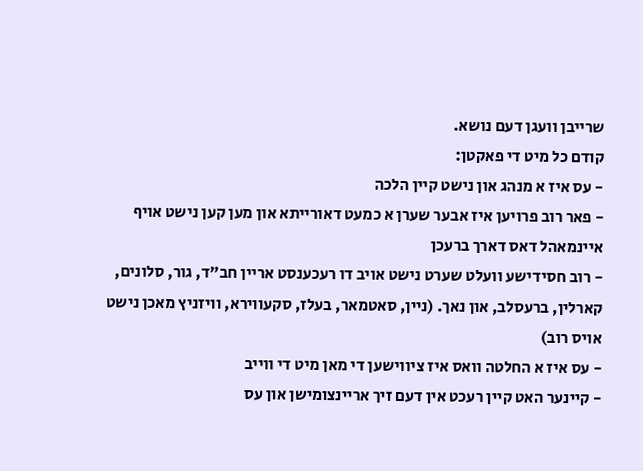שרייבן וועגן דעם נושא.
קודם כל מיט די פאקטן:
- עס איז א מנהג און נישט קיין הלכה
- פאר רוב פרויען איז אבער שערן א כמעט דאורייתא און מען קען נישט אויף איינמאהל דאס דארך ברעכן
- רוב חסידישע וועלט שערט נישט אויב דו רעכענסט אריין חב"ד, גור, סלונים, קארלין, ברעסלב, און נאך. (ניין, סאטמאר, בעלז, סקעווירא, וויזניץ מאכן נישט אויס רוב)
- עס איז א החלטה וואס איז ציווישען די מאן מיט די ווייב
- קיינער האט קיין רעכט אין דעם זיך אריינצומישן און עס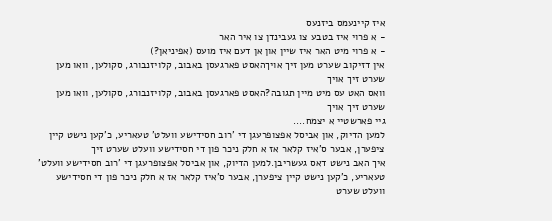איז קיינעמס ביזנעס
- א פרוי איז בטבע צו געבינדן צו איר האר
- א פרוי מיט האר איז שיין און אן דעם איז מועס (אפיניאן?)
אין דזיקוב שערט מען זיך אויךהאסט פארגעסן באבוב, קלויזנבורג, סקולען, וואו מען שערט זיך אויך
וואס האט עס מיט מיין תגובה?האסט פארגעסן באבוב, קלויזנבורג, סקולען, וואו מען שערט זיך אויך
גיי פארשטיי א יצמח....
למען הדיוק, און אביסל אפצופרעגן די 'רוב חסידישע וועלט' טעאריע, כ'קען נישט קיין ציפערן, אבער ס'איז קלאר אז א חלק ניכר פון די חסידישע וועלט שערט זיך
איך האב נישט דאס געשריבן.למען הדיוק, און אביסל אפצופרעגן די 'רוב חסידישע וועלט' טעאריע, כ'קען נישט קיין ציפערן, אבער ס'איז קלאר אז א חלק ניכר פון די חסידישע וועלט שערט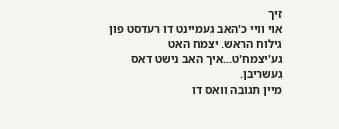זיך
אוי וויי כ'האב געמיינט דו רעדסט פון גילוח הראש. יצמח האט גע'יצמח'ט...איך האב נישט דאס געשריבן.
מיין תגובה וואס דו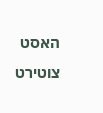האסט צוטירט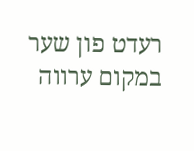רעדט פון שער במקום ערווה